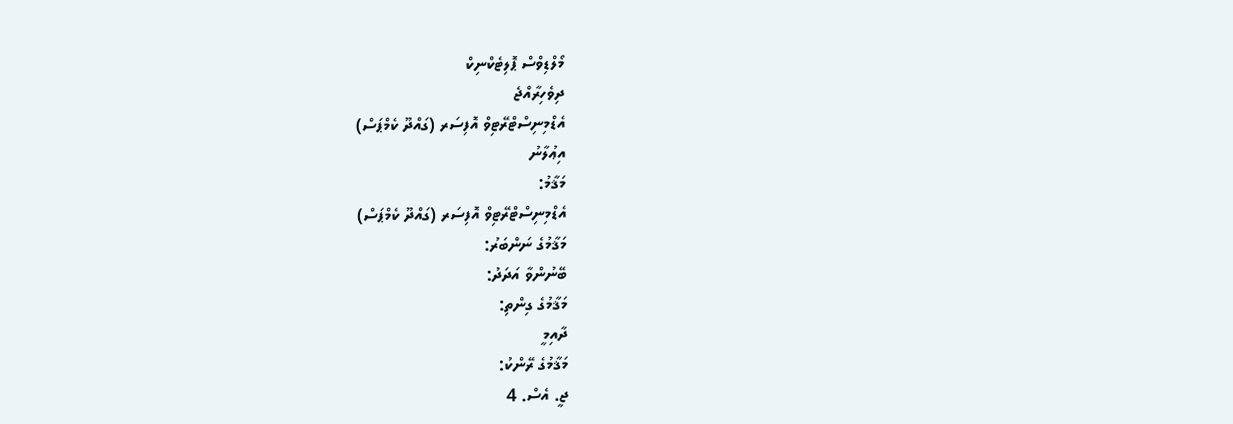މޯލްޑިވްސް ޕޮލިޓެކްނިކް
ދިވެހިރާއްޖެ
އެޑްމިނިސްޓްރޭޓިވް އޮފިސަރ (ގައްދޫ ކެމްޕަސް)
އިޢުލާނު
މަޤާމު:
އެޑްމިނިސްޓްރޭޓިވް އޮފިސަރ (ގައްދޫ ކެމްޕަސް)
މަޤާމުގެ ނަންބަރު:
ބޭނުންވާ އަދަދު:
މަޤާމުގެ ގިންތި:
ދާއިމީ
މަޤާމުގެ ރޭންކު:
ޖީ. އެސް. 4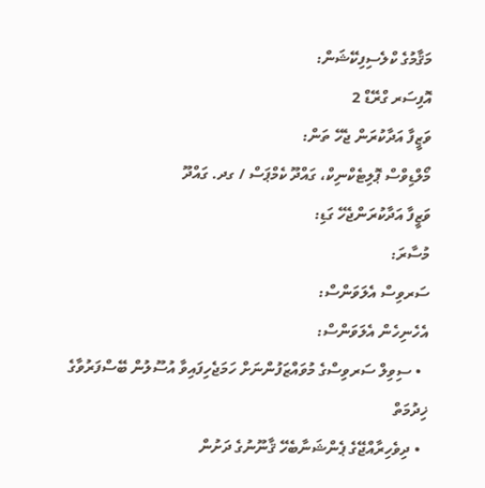މަޤާމުގެ ކްލެސިފިކޭޝަން:
އޮފިސަރ ގްރޭޑް 2
ވަޒީފާ އަދާކުރަން ޖެހޭ ތަން:
މޯލްޑިވްސް ޕޮލިޓެކްނިކް، ގައްދޫ ކެމްޕަސް / ގދ. ގައްދޫ
ވަޒީފާ އަދާކުރަންޖެހޭ ގަޑި:
މުސާރަ:
ސަރވިސް އެލަވަންސް:
އެހެނިހެން އެލަވަންސް:
  • ސިވިލް ސަރވިސްގެ މުވައްޒަފުންނަށް ހަމަޖެހިފައިވާ އުސޫލުން ބޭސްފަރުވާގެ ޚިދުމަތް
  • ދިވެހިރާއްޖޭގެ ޕެންޝަނާބެހޭ ޤާނޫނުގެ ދަށުން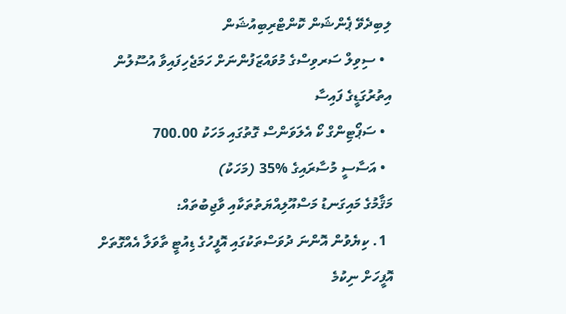ލިބިދެވޭ ޕެންޝަން ކޮންޓްރިބިއުޝަން
  • ސިވިލް ސަރވިސްގެ މުވައްޒަފުންނަށް ހަމަޖެހިފައިވާ އުސޫލުން އިތުރުގަޑީގެ ފައިސާ
  • ސަޕޯޓިންގް ކޯ އެލަވަންސް ގޮތުގައި މަހަކު 700.00
  • އަސާސީ މުސާރައިގެ %35 (މަހަކު)
މަޤާމުގެ މައިގަނޑު މަސްއޫލިއްޔަތުތަކާއި ވާޖިބުތައް:
  1. ކިޔެވުން އޮންނަ ދުވަސްތަކުގައި އޮފީހުގެ ޑިއުޓީ ތާވަލާ އެއްގޮތަށް އޮފީހަށް ނިކުމެ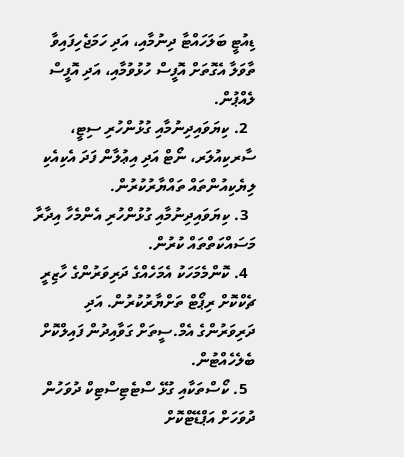ޑިއުޓީ ބަލަހައްޓާ ދިނުމާއި، އަދި ހަމަޖެހިފައިވާ ތާވަލާ އެގޮތަށް އޮފީސް ހުޅުވުމާއި، އަދި އޮފީސް ލެއްޕުން.
  2. ކިޔަވައިދިނުމާއި ގުޅުންހުރި ސިޓީ، ސާރކިއުލަރ، ނޯޓް އަދި އިޢުލާން ފަދަ އެކިއެކި ލިޔެކިއުންތައް ތައްޔާރުކުރުން.
  3. ކިޔަވައިދިނުމާއި ގުޅުންހުރި އެންމެހާ އިދާރާ މަސައްކަތްތައް ކުރުން.
  4. ކޮންމެމަހަކު އެމަހެއްގެ ދަރިވަރުންގެ ހާޒިރީ ޗެކްކޮށް ރިޕޯޓް ތަށްޔާރުކުރުން. އަދި ދަރިވަރުންގެ އެމް.ސީތަށް ގަވާއިދުން ފައިލްކޮށް ބެލެހެއްޓުން.
  5. ކޯސްތަކާއި ގުޅޭ ސްޓެޓިސްޓިކް ދުވަހުން ދުވަހަށް އަޕްޑޭޓްކޮށް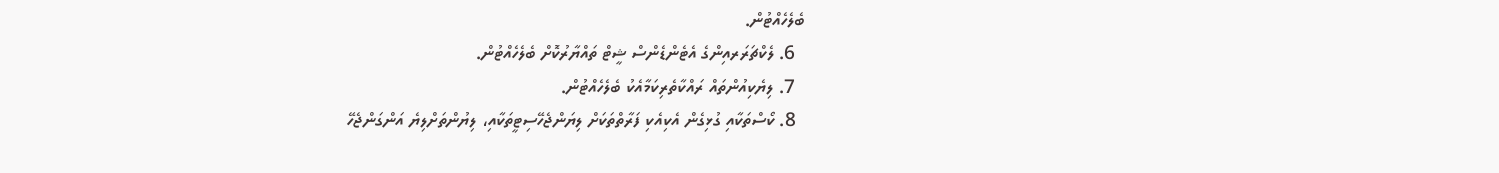ބެލެހެއްޓުން.
  6. ލެކްޗަރަރއިންގެ އެޓެންޑެންސް ޝީޓް ތައްޔާރުކޮށް ބެލެހެއްޓުން.
  7. ލިޔެކިއުންތައް ރައްކާތެރިކަމާއެކު ބެލެހެއްޓުން.
  8. ކޯސްތަކާއި ގުޅިގެން އެކިއެކި ފަރާތްތަކަށް ލިޔަންޖެހޭސިޓީތަކާއި، ލިޔުންތަށްލިޔެ އަންގަންޖެހޭ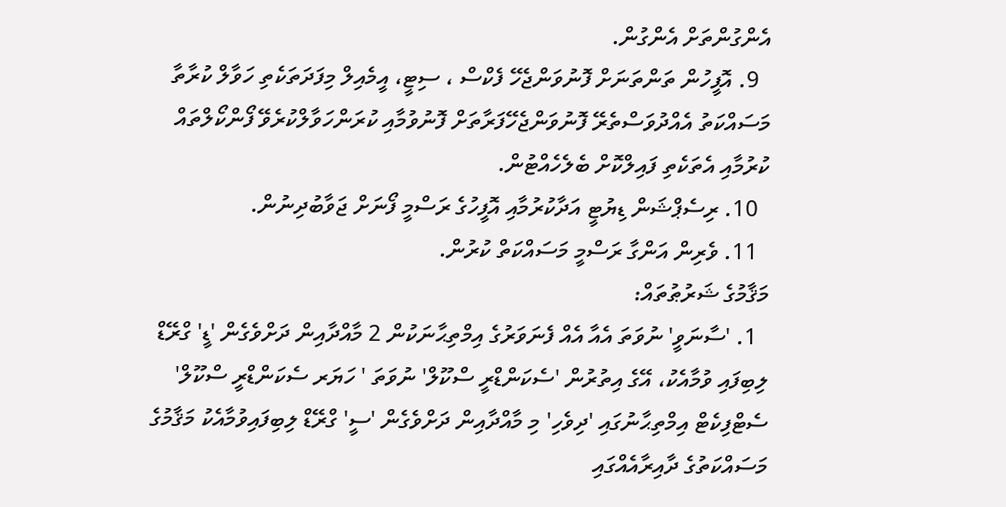އެންގުންތަށް އެންގުން.
  9. އޮފީހުން ތަންތަނަށް ފޮނުވަންޖެހޭ ފެކްސް ، ސިޓީ، އީމެއިލް މިފަދަތަކެތި ހަވާލް ކުރާތާ މަސައްކަތު އެއްދުވަސްތެރޭ ފޮނުވަންޖެހޭފަރާތަށް ފޮނުވުމާއި ކުރަންހަވާލްކުރެވޭ ފޯންކޯލްތައް ކުރުމާއި އެތަކެތި ފައިލްކޮށް ބެލެހެއްޓުން.
  10. ރިސެޕްޝަން ޑިޔުޓީ އަދާކުރުމާއި އޮފީހުގެ ރަސްމީ ފޯނަށް ޖަވާބުދިނުން.
  11. ވެރިން އަންގާ ރަސްމީ މަސައްކަތް ކުރުން.
މަޤާމުގެ ޝަރުޠުތައް:
  1. 'ސާނަވީ' ނުވަތަ އެއާ އެއް ފެނަވަރުގެ އިމްތިޙާނަކުން 2 މާއްދާއިން ދަށްވެގެން 'ޑީ' ގްރޭޑް ލިބިފައި ވުމާއެކު، އޭގެ އިތުރުން 'ސެކަންޑްރީ ސްކޫލް' ނުވަތަ ' ހަޔަރ ސެކަންޑްރީ ސްކޫލް' ސެޓްފިކެޓް އިމްތިޙާނުގައި 'ދިވެހި' މި މާއްދާއިން ދަށްވެގެން 'ސީ' ގްރޭޑް ލިބިފައިވުމާއެކު މަޤާމުގެ މަސައްކަތުގެ ދާއިރާއެއްގައި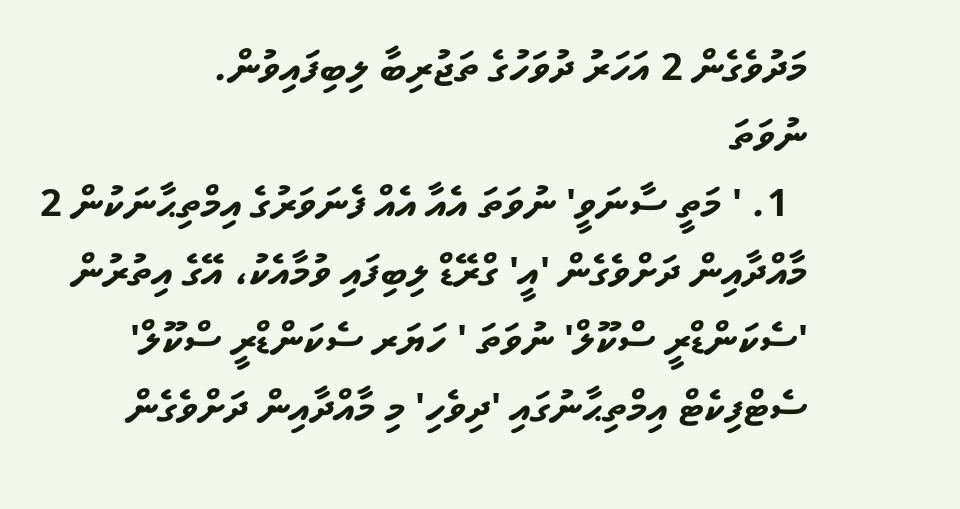މަދުވެގެން 2 އަހަރު ދުވަހުގެ ތަޖުރިބާ ލިބިފައިވުން.
ނުވަތަ
  1. ' މަތީ ސާނަވީ' ނުވަތަ އެއާ އެއް ފެނަވަރުގެ އިމްތިޙާނަކުން 2 މާއްދާއިން ދަށްވެގެން 'އީ' ގްރޭޑް ލިބިފައި ވުމާއެކު، އޭގެ އިތުރުން 'ސެކަންޑްރީ ސްކޫލް' ނުވަތަ ' ހަޔަރ ސެކަންޑްރީ ސްކޫލް' ސެޓްފިކެޓް އިމްތިޙާނުގައި 'ދިވެހި' މި މާއްދާއިން ދަށްވެގެން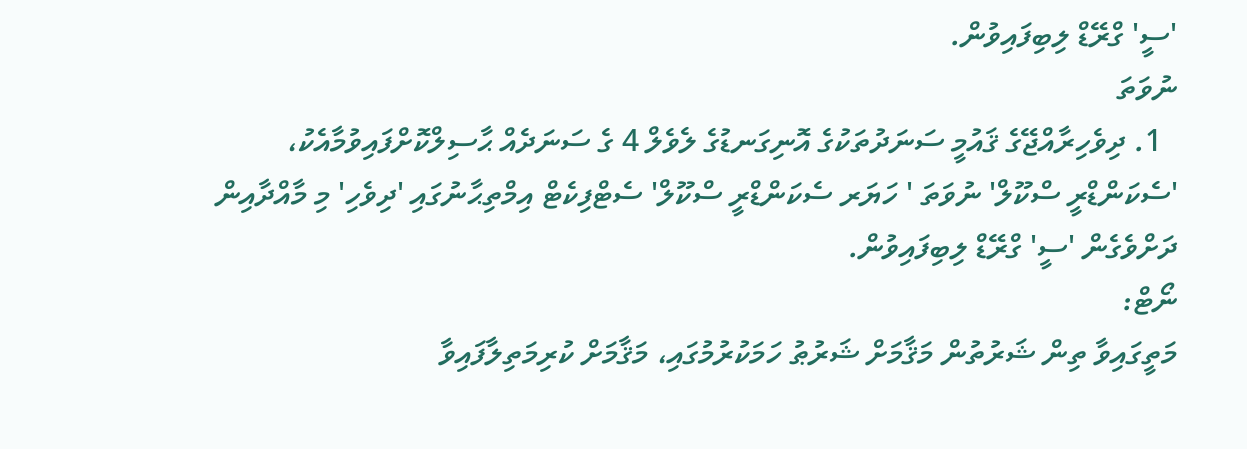'ސީ' ގްރޭޑް ލިބިފައިވުން.
ނުވަތަ
  1. ދިވެހިރާއްޖޭގެ ޤައުމީ ސަނަދުތަކުގެ އޮނިގަނޑުގެ ލެވެލް 4 ގެ ސަނަދެއް ޙާސިލްކޮށްފައިވުމާއެކު، 'ސެކަންޑްރީ ސްކޫލް' ނުވަތަ ' ހަޔަރ ސެކަންޑްރީ ސްކޫލް' ސެޓްފިކެޓް އިމްތިޙާނުގައި 'ދިވެހި' މި މާއްދާއިން ދަށްވެގެން 'ސީ' ގްރޭޑް ލިބިފައިވުން.
ނޯޓް:
މަތީގައިވާ ތިން ޝަރުތުން މަޤާމަށް ޝަރުޠު ހަމަކުރުމުގައި، މަޤާމަށް ކުރިމަތިލާފައިވާ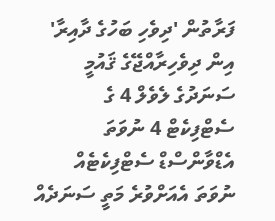ފަރާތުން 'ދިވެހި ބަހުގެ ދާއިރާ' އިން ދިވެހިރާއްޖޭގެ ޤައުމީ ސަނަދުގެ ލެވެލް 4 ގެ ސެޓްފިކެޓް 4 ނުވަތަ އެޑްވާންސްޑް ސެޓްފިކެޓެއް ނުވަތަ އެއަށްވުރެ މަތީ ސަނަދެއް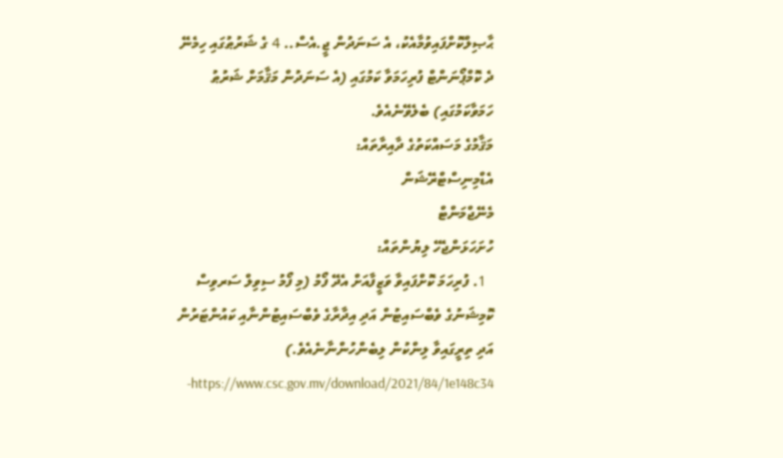ޙާޞިލްކޮށްފައިވުމާއެކު، އެ ސަނަދުން ޖީ.އެސް.. 4 ގެ ޝަރުޠުގައި ހިމެނޭ ދެ ކޮމްޕޯނަންޓް ފުރިހަމަވާ ކަމުގައި (އެ ސަނަދުން މަޤާމަށް ޝަރުޠު ހަމަވާކަމުގައި) ބެލެވޭނެއެވެ.
މަޤާމުގެ މަސައްކަތުގެ ދާއިރާތައް:
އެޑްމިނިސްޓްރޭޝަން
މެނޭޖްމަންޓް
ހުށަހަޅަންޖެހޭ ލިޔުންތައް:
  1. ފުރިހަމަ ކޮށްފައިވާ ވަޒީފާއަށް އެދޭ ފޯމު (މި ފޯމު ސިވިލް ސަރވިސް ކޮމިޝަނުގެ ވެބްސައިޓުން އަދި އިދާރާގެ ވެބްސައިޓުންނާއި ކައުންޓަރުން އަދި ތިރީގައިވާ ލިންކުން ލިބެންހުންނާނެއެވެ.) https://www.csc.gov.mv/download/2021/84/1e148c34-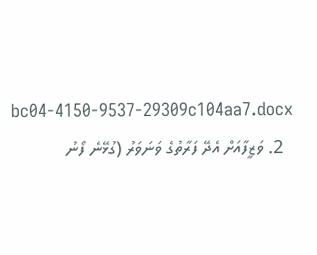bc04-4150-9537-29309c104aa7.docx
  2. ވަޒީފާއަށް އެދޭ ފަރާތުގެ ވަނަވަރު (ގުޅޭނެ ފޯނު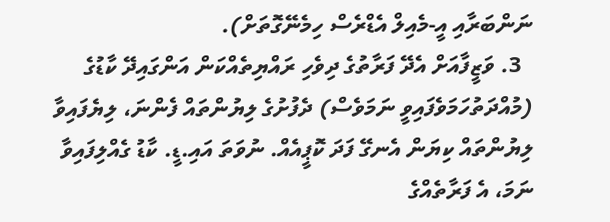ނަންބަރާއި އީ-މެއިލް އެޑްރެސް ހިމެނޭގޮތަށް).
  3. ވަޒީފާއަށް އެދޭ ފަރާތުގެ ދިވެހި ރައްޔިތެއްކަން އަންގައިދޭ ކާޑުގެ (މުއްދަތުހަމަވެފައިވީ ނަމަވެސް) ދެފުށުގެ ލިޔުންތައް ފެންނަ، ލިޔެފައިވާ ލިޔުންތައް ކިޔަން އެނގޭ ފަދަ ކޮޕީއެއް. ނުވަތަ އައި.ޑީ. ކާޑު ގެއްލިފައިވާ ނަމަ، އެ ފަރާތެއްގެ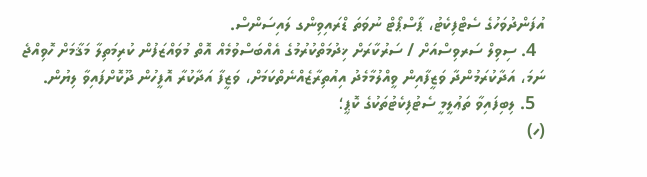އުފަންދުވަހުގެ ސެޓްފިކެޓު، ޕާސްޕޯޓް ނުވަތަ ޑްރައިވިންގ ލައިސަންސް.
  4. ސިވިލް ސަރވިސްއަށް / ސަރުކާރަށް ޚިދުމަތްކުރުމުގެ އެއްބަސްވުމެއް އޮތް މުވައްޒަފުން ކުރިމަތިލާ މަޤާމަށް ހޮވިއްޖެ ނަމަ، އަދާކުރަމުންދާ ވަޒީފާއިން ވީއްލުމާމެދު އިއުތިރާޒެއްނެތްކަމަށް، ވަޒީފާ އަދާކުރާ އޮފީހުން ދޫކޮށްފައިވާ ލިޔުން.
  5. ލިބިފައިވާ ތަޢުލީމީ ސެޓުފިކެޓުތަކުގެ ކޮޕީ؛
(ހ)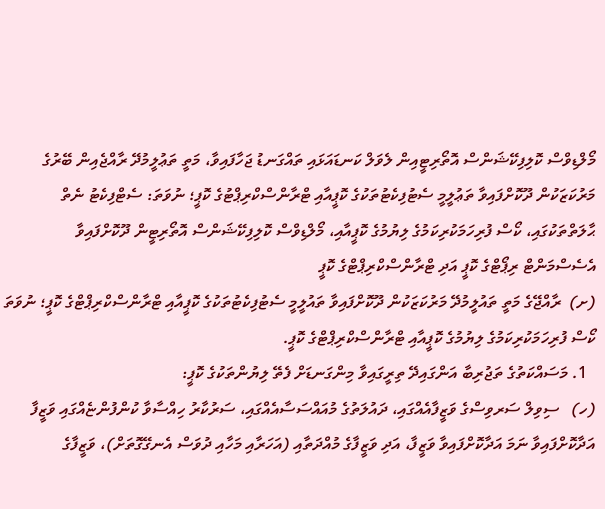މޯލްޑިވްސް ކޮލިފިކޭޝަންސް އޮތޯރިޓީއިން ލެވަލް ކަނޑައަޅައި ތައްގަނޑު ޖަހާފައިވާ، މަތީ ތަޢުލީމުދޭ ރާއްޖެއިން ބޭރުގެ މަރުކަޒަކުން ދޫކޮށްފައިވާ ތަޢުލީމީ ސެޓުފިކެޓުތަކުގެ ކޮޕީއާއި ޓްރާންސްކްރިޕްޓުގެ ކޮޕީ؛ ނުވަތަ: ސެޓްފިކެޓު ނެތް ޙާލަތްތަކުގައި، ކޯސް ފުރިހަމަކުރިކަމުގެ ލިޔުމުގެ ކޮޕީއާއި، މޯލްޑިވްސް ކޮލިފިކޭޝަންސް އޮތޯރިޓީން ދޫކޮށްފައިވާ އެސެސްމަންޓް ރިޕޯޓްގެ ކޮޕީ އަދި ޓްރާންސްކްރިޕްޓްގެ ކޮޕީ
(ށ)  ރާއްޖޭގެ މަތީ ތައުލީމުދޭ މަރުކަޒަކުން ދޫކޮށްފައިވާ ތައުލީމީ ސެޓުފިކެޓުތަކުގެ ކޮޕީއާއި ޓްރާންސްކްރިޕްޓްގެ ކޮޕީ؛ ނުވަތަ ކޯސް ފުރިހަމަކުރިކަމުގެ ލިޔުމުގެ ކޮޕީއާއި ޓްރާންސްކްރިޕްޓްގެ ކޮޕީ.
  1. މަސައްކަތުގެ ތަޖުރިބާ އަންގައިދޭ ތިރީގައިވާ މިންގަނޑަށް ފެތޭ ލިޔުންތަކުގެ ކޮޕީ:
(ހ)   ސިވިލް ސަރވިސްގެ ވަޒީފާއެއްގައި، ދައުލަތުގެ މުއައްސަސާއެއްގައި، ސަރުކާރު ހިއްސާވާ ކުންފުންޏެއްގައި ވަޒީފާ އަދާކޮށްފައިވާ ނަމަ އަދާކޮށްފައިވާ ވަޒީފާ، އަދި ވަޒީފާގެ މުއްދަތާއި (އަހަރާއި މަހާއި ދުވަސް އެނގޭގޮތަށް)، ވަޒީފާގެ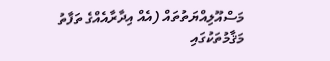މަސްއޫލިއްޔަތުތައް (އެއް އިދާރާއެއްގެ ތަފާތު މަޤާމުތަކުގައި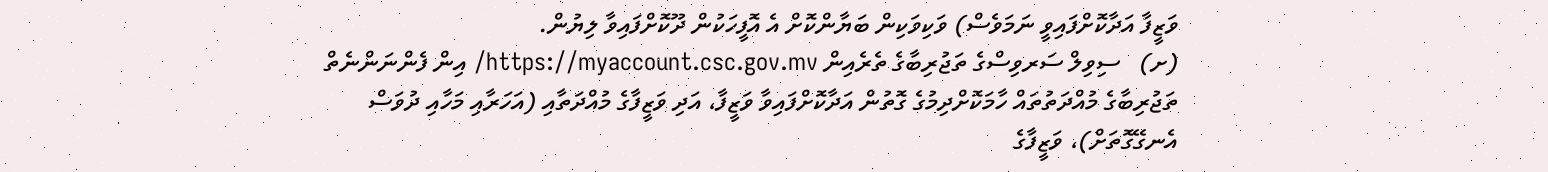ވަޒީފާ އަދާކޮށްފައިވީ ނަމަވެސް) ވަކިވަކިން ބަޔާންކޮށް އެ އޮފީހަކުން ދޫކޮށްފައިވާ ލިޔުން.
(ށ)   ސިވިލް ސަރވިސްގެ ތަޖުރިބާގެ ތެރެއިން https://myaccount.csc.gov.mv/ އިން ފެންނަންނެތް ތަޖުރިބާގެ މުއްދަތުތައް ހާމަކޮށްދިމުގެ ގޮތުން އަދާކޮށްފައިވާ ވަޒީފާ، އަދި ވަޒީފާގެ މުއްދަތާއި (އަހަރާއި މަހާއި ދުވަސް އެނގޭގޮތަށް)، ވަޒީފާގެ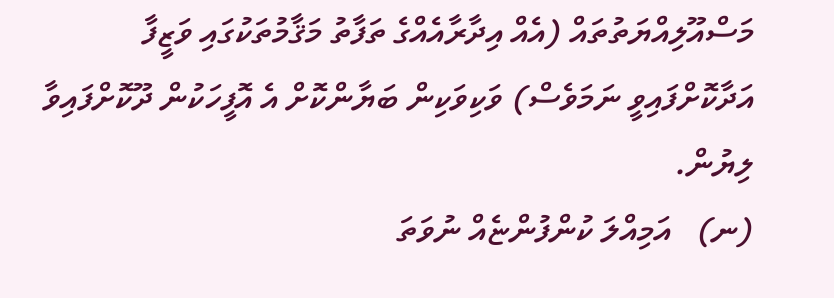މަސްއޫލިއްޔަތުތައް (އެއް އިދާރާއެއްގެ ތަފާތު މަޤާމުތަކުގައި ވަޒީފާ އަދާކޮށްފައިވީ ނަމަވެސް) ވަކިވަކިން ބަޔާންކޮށް އެ އޮފީހަކުން ދޫކޮށްފައިވާ ލިޔުން.
(ނ)   އަމިއްލަ ކުންފުންޏެއް ނުވަތަ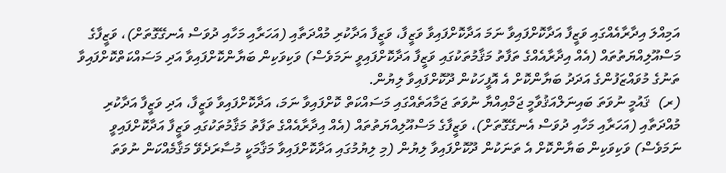އަމިއްލަ އިދާރާއެއްގައި ވަޒީފާ އަދާކޮށްފައިވާ ނަމަ އަދާކޮށްފައިވާ ވަޒީފާ، ވަޒީފާ އަދާކުރި މުއްދަތާއި (އަހަރާއި މަހާއި ދުވަސް އެނގޭގޮތަށް)، ވަޒީފާގެ މަސްއޫލިއްޔަތުތައް (އެއް އިދާރާއެއްގެ ތަފާތު މަޤާމުތަކުގައި ވަޒީފާ އަދާކޮށްފައިވީ ނަމަވެސް) ވަކިވަކިން ބަޔާންކޮށްފައިވާ އަދި މަސައްކަތްކޮށްފައިވާ ތަނުގެ މުވައްޒަފުންގެ އަދަދު ބަޔާންކޮށް އެ އޮފީހަކުން ދޫކޮށްފައިވާ ލިޔުން.
(ރ)  ޤައުމީ ނުވަތަ ބައިނަލްއަޤުވާމީ ޖަމްއިއްޔާ ނުވަތަ ޖަމާއަތެއްގައި މަސައްކަތް ކޮށްފައިވާ ނަމަ، އަދާކޮށްފައިވާ ވަޒީފާ، އަދި ވަޒީފާ އަދާކުރި މުއްދަތާއި (އަހަރާއި މަހާއި ދުވަސް އެނގޭގޮތަށް)، ވަޒީފާގެ މަސްއޫލިއްޔަތުތައް (އެއް އިދާރާއެއްގެ ތަފާތު މަޤާމުތަކުގައި ވަޒީފާ އަދާކޮށްފައިވީ ނަމަވެސް) ވަކިވަކިން ބަޔާންކޮށް އެ ތަނަކުން ދޫކޮށްފައިވާ ލިޔުން (މި ލިޔުމުގައި އަދާކޮށްފައިވާ މަޤާމަކީ މުސާރަދެވޭ މަޤާމެއްކަން ނުވަތަ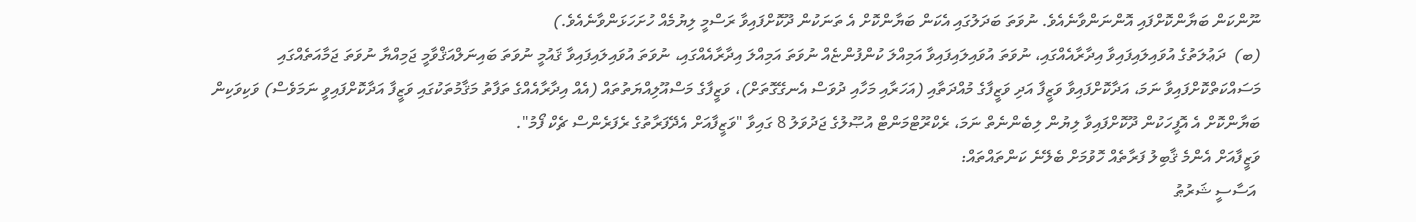ނޫންކަން ބަޔާންކޮށްފައި އޮންނަންވާނެއެވެ. ނުވަތަ ބަދަލުގައި އެކަން ބަޔާންކޮށް އެ ތަނަކުން ދޫކޮށްފައިވާ ރަސްމީ ލިޔުމެއް ހުށަހަޅަންވާނެއެވެ.)
(ބ)  ދަޢުލަތުގެ އުވައިލައިފައިވާ އިދާރާއެއްގައި، ނުވަތަ އުވައިލައިފައިވާ އަމިއްލަ ކުންފުންޏެއް ނުވަތަ އަމިއްލަ އިދާރާއެއްގައި، ނުވަތަ އުވައިލައިފައިވާ ޤައުމީ ނުވަތަ ބައިނަލްއަޤްވާމީ ޖަމިއްޔާ ނުވަތަ ޖަމާއަތެއްގައި މަސައްކަތްކޮށްފައިވާ ނަމަ، އަދާކޮށްފައިވާ ވަޒީފާ އަދި ވަޒީފާގެ މުއްދަތާއި (އަހަރާއި މަހާއި ދުވަސް އެނގޭގޮތަށް)، ވަޒީފާގެ މަސްއޫލިއްޔަތުތައް (އެއް އިދާރާއެއްގެ ތަފާތު މަޤާމުތަކުގައި ވަޒީފާ އަދާކޮށްފައިވީ ނަމަވެސް) ވަކިވަކިން ބަޔާންކޮށް އެ އޮފީހަކުން ދޫކޮށްފައިވާ ލިޔުން ލިބެންނެތް ނަމަ، ރެކްރޫޓްމަންޓް އުޞޫލުގެ ޖަދުވަލު 8 ގައިވާ "ވަޒީފާއަށް އެދޭފަރާތުގެ ރެފަރެންސް ޗެކް ފޯމު".
ވަޒީފާއަށް އެންމެ ޤާބިލު ފަރާތެއް ހޮވުމަށް ބެލޭނެ ކަންތައްތައް:
 އަސާސީ ޝަރުޠު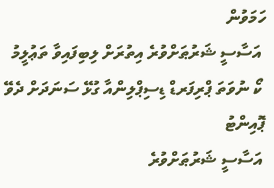ހަމަވުން
 އަސާސީ ޝަރުޠަށްވުރެ އިތުރަށް ލިބިފައިވާ ތަޢުލީމު
 ކޯ ނުވަތަ ޕްރިފަރޑް ޑިސިޕްލިންއާ ގުޅޭ ސަނަދަށް ދެވޭ ޕޮއިންޓު
 އަސާސީ ޝަރުޠަށްވުރެ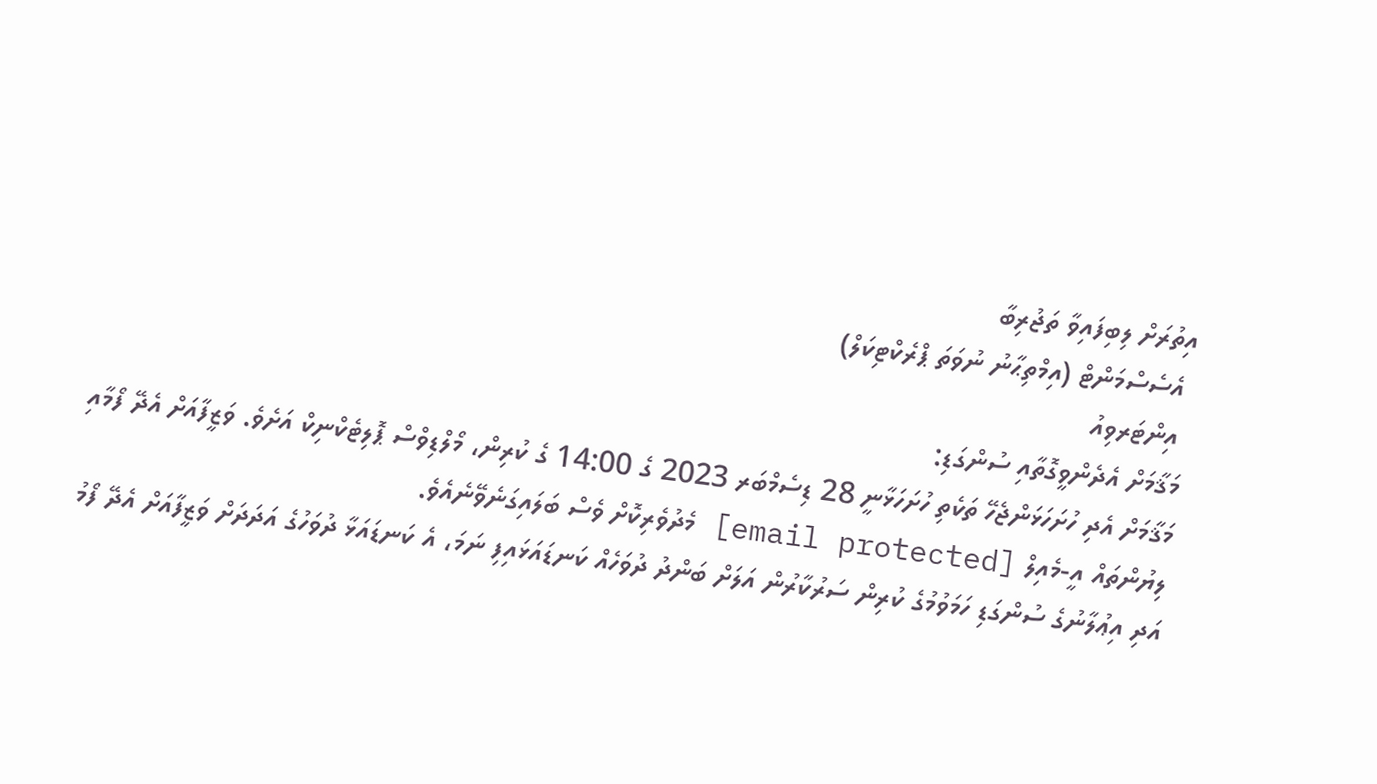އިތުރަށް ލިބިފައިވާ ތަޖުރިބާ
 އެސެސްމަންޓް (އިމްތިޙާނު ނުވަތަ ޕްރެކްޓިކަލް)
 އިންޓަރވިއު
މަޤާމަށް އެދެންވީގޮތާއި ސުންގަޑި:
މަޤާމަށް އެދި ހުށަހަޅަންޖެހޭ ތަކެތި ހުށަހަޅާނީ 28 ޑިސެމްބަރ 2023 ގެ 14:00 ގެ ކުރިން، މޯލްޑިވްސް ޕޮލިޓެކްނިކް އަށެވެ. ވަޒީފާއަށް އެދޭ ފޯމާއި ލިޔުންތައް އީ-މެއިލް [email protected] މެދުވެރިކޮށް ވެސް ބަލައިގަނެވޭނެއެވެ.
އަދި އިޢުލާނުގެ ސުންގަޑި ހަމަވުމުގެ ކުރިން ސަރުކާރުން އަލަށް ބަންދު ދުވަހެއް ކަނޑައަޅައިފި ނަމަ، އެ ކަނޑައަޅާ ދުވަހުގެ އަދަދަށް ވަޒީފާއަށް އެދޭ ފޯމު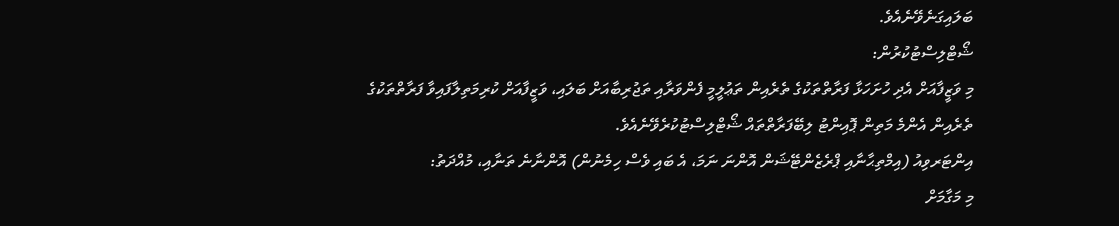ބަލައިގަނެވޭނެއެވެ.
ޝޯޓްލިސްޓުކުރުން:
މި ވަޒީފާއަށް އެދި ހުށަހަޅާ ފަރާތްތަކުގެ ތެރެއިން ތަޢުލީމީ ފެންވަރާއި ތަޖުރިބާއަށް ބަލައި، ވަޒީފާއަށް ކުރިމަތިލާފައިވާ ފަރާތްތަކުގެ ތެރެއިން އެންމެ މަތިން ޕޮއިންޓު ލިބޭފަރާތްތައް ޝޯޓްލިސްޓުކުރެވޭނެއެވެ.
އިންޓަރވިއު (އިމްތިޙާނާއި ޕްރެޒެންޓޭޝަން އޮންނަ ނަމަ، އެ ބައި ވެސް ހިމެނުން) އޮންނާނެ ތަނާއި، މުއްދަތު:
މި މަގާމަށް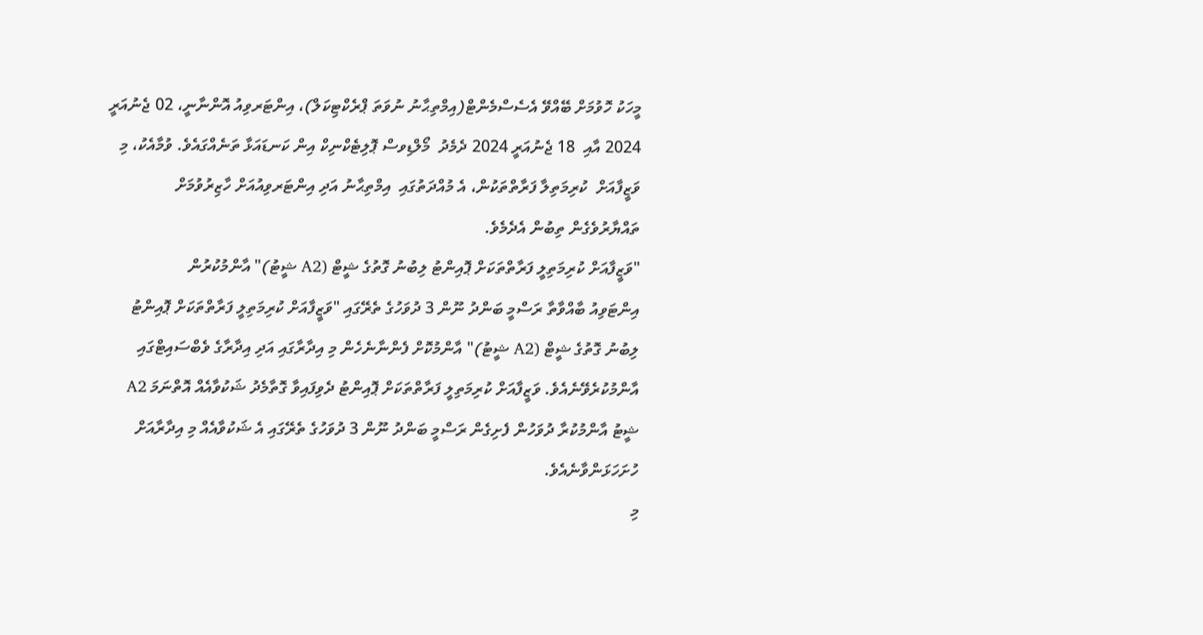މީހަކު ހޮވުމަށް ބޭއްވޭ އެސެސްމެންޓް(އިމްތިޙާނު ނުވަތަ ޕްރެކްޓިކަލް)، އިންޓަރވިއު އޮންނާނީ، 02 ޖެނުއަރީ 2024 އާއި  18 ޖެނުއަރީ 2024 ދެމެދު  މޯލްޑިވސް ޕޮލިޓެކްނިކް އިން ކަނޑައަޅާ ތަނެއްގައެވެ. ވުމާއެކު، މި ވަޒީފާއަށް  ކުރިމަތިލާ ފަރާތްތަކުން، އެ މުއްދަތުގައި  އިމްތިޙާނު އަދި އިންޓަރވިއުއަށް ހާޒިރުވުމަށް ތައްޔާރުވެގެން ތިބުން އެދެމެވެ.
"ވަޒީފާއަށް ކުރިމަތިލީ ފަރާތްތަކަށް ޕޮއިންޓު ލިބުނު ގޮތުގެ ޝީޓް (A2 ޝީޓު)" އާންމުކުރުން
އިންޓަވިއު ބާއްވާތާ ރަސްމީ ބަންދު ނޫން 3 ދުވަހުގެ ތެރޭގައި "ވަޒީފާއަށް ކުރިމަތިލީ ފަރާތްތަކަށް ޕޮއިންޓު ލިބުނު ގޮތުގެ ޝީޓް (A2 ޝީޓު)" އާންމުކޮށް ފެންނާނެހެން މި އިދާރާގައި އަދި އިދާރާގެ ވެބްސައިޓްގައި އާންމުކުރެވޭނެއެވެ. ވަޒީފާއަށް ކުރިމަތިލީ ފަރާތްތަކަށް ޕޮއިންޓު ދެވިފައިވާ ގޮތާމެދު ޝަކުވާއެއް އޮތްނަމަ A2 ޝީޓު އާންމުކުރާ ދުވަހުން ފެށިގެން ރަސްމީ ބަންދު ނޫން 3 ދުވަހުގެ ތެރޭގައި އެ ޝަކުވާއެއް މި އިދާރާއަށް ހުށަހަޅަންވާނެއެވެ.
މި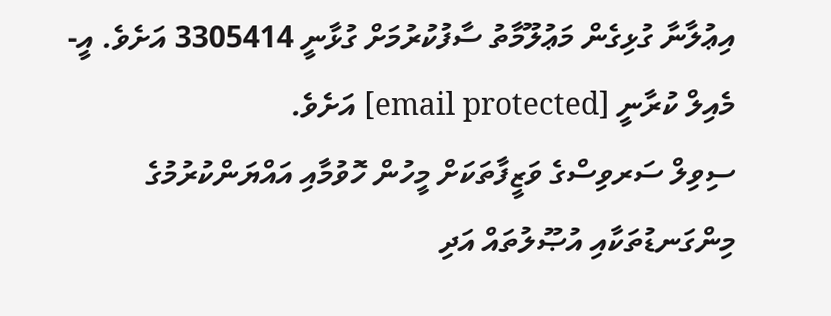އިޢުލާނާ ގުޅިގެން މަޢުލޫމާތު ސާފުކުރުމަށް ގުޅާނީ 3305414 އަށެވެ. އީ-މެއިލް ކުރާނީ [email protected] އަށެވެ.
ސިވިލް ސަރވިސްގެ ވަޒީފާތަކަށް މީހުން ހޮވުމާއި އައްޔަންކުރުމުގެ މިންގަނޑުތަކާއި އުޞޫލުތައް އަދި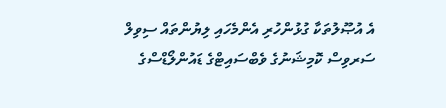އެ އުޞޫލުތަކާ ގުޅުންހުރި އެންމެހައި ލިޔުންތައް ސިވިލް ސަރވިސް ކޮމިޝަނުގެ ވެބްސައިޓްގެ ޑައުންލޯޑްސްގެ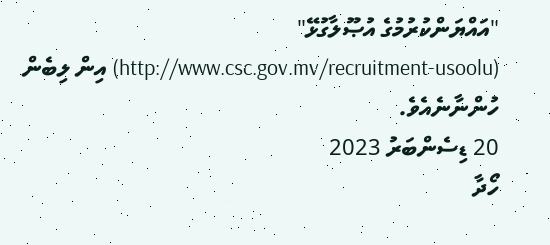"އައްޔަންކުރުމުގެ އުޞޫލާގުޅޭ" (http://www.csc.gov.mv/recruitment-usoolu) އިން ލިބެން ހުންނާނެއެވެ.
20 ޑިސެންބަރު 2023
ހޯދާ